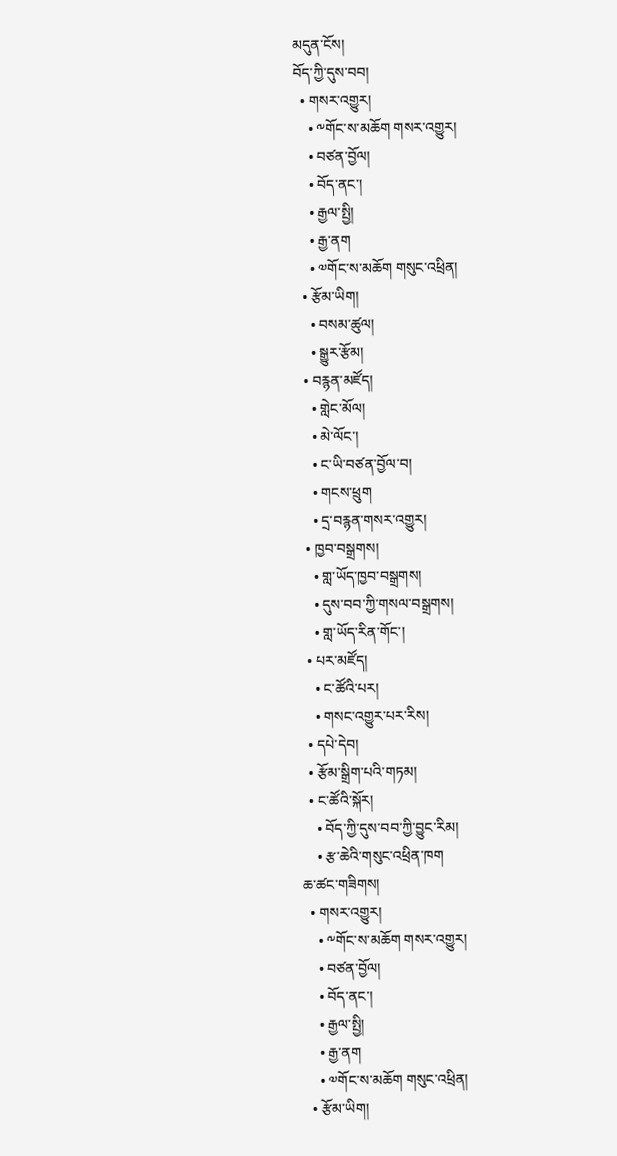མདུན་ངོས།
བོད་ཀྱི་དུས་བབ།
  • གསར་འགྱུར།
    • ༸གོང་ས་མཆོག གསར་འགྱུར།
    • བཙན་བྱོལ།
    • བོད་ནང་།
    • རྒྱལ་སྤྱི།
    • རྒྱ་ནག
    • ༧གོང་ས་མཆོག གསུང་འཕྲིན།
  • རྩོམ་ཡིག།
    • བསམ་ཚུལ།
    • སྒྱུར་རྩོམ།
  • བརྙན་མཛོད།
    • གླེང་མོལ།
    • མེ་ལོང་།
    • ང་ཡི་བཙན་བྱོལ་བ།
    • གངས་ཕྲུག
    • དྲ་བརྙན་གསར་འགྱུར།
  • ཁྱབ་བསྒྲགས།
    • གླ་ཡོད་ཁྱབ་བསྒྲགས།
    • དུས་བབ་ཀྱི་གསལ་བསྒྲགས།
    • གླ་ཡོད་རིན་གོང་།
  • པར་མཛོད།
    • ང་ཚོའི་པར།
    • གསང་འགྱུར་པར་རིས།
  • དཔེ་དེབ།
  • རྩོམ་སྒྲིག་པའི་གཏམ།
  • ང་ཚོའི་སྐོར།
    • བོད་ཀྱི་དུས་བབ་ཀྱི་བྱུང་རིམ།
    • རྩ་ཆེའི་གསུང་འཕྲིན་ཁག
ཆ་ཚང་གཟིགས།
  • གསར་འགྱུར།
    • ༸གོང་ས་མཆོག གསར་འགྱུར།
    • བཙན་བྱོལ།
    • བོད་ནང་།
    • རྒྱལ་སྤྱི།
    • རྒྱ་ནག
    • ༧གོང་ས་མཆོག གསུང་འཕྲིན།
  • རྩོམ་ཡིག།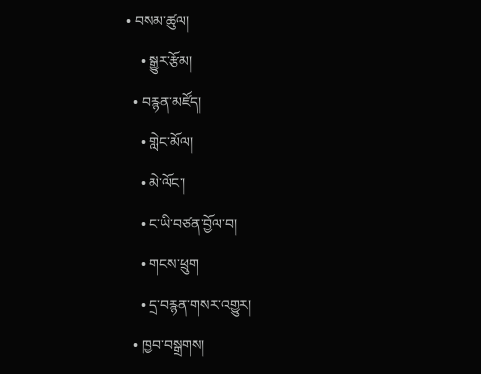• བསམ་ཚུལ།
    • སྒྱུར་རྩོམ།
  • བརྙན་མཛོད།
    • གླེང་མོལ།
    • མེ་ལོང་།
    • ང་ཡི་བཙན་བྱོལ་བ།
    • གངས་ཕྲུག
    • དྲ་བརྙན་གསར་འགྱུར།
  • ཁྱབ་བསྒྲགས།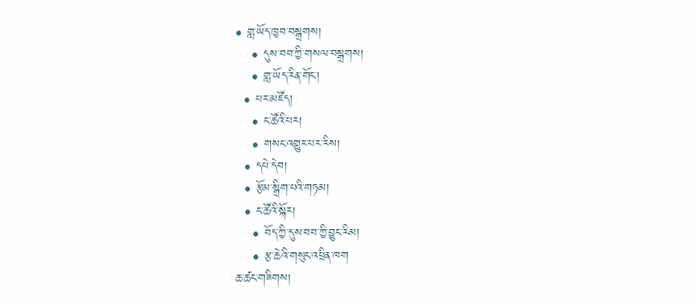• གླ་ཡོད་ཁྱབ་བསྒྲགས།
    • དུས་བབ་ཀྱི་གསལ་བསྒྲགས།
    • གླ་ཡོད་རིན་གོང་།
  • པར་མཛོད།
    • ང་ཚོའི་པར།
    • གསང་འགྱུར་པར་རིས།
  • དཔེ་དེབ།
  • རྩོམ་སྒྲིག་པའི་གཏམ།
  • ང་ཚོའི་སྐོར།
    • བོད་ཀྱི་དུས་བབ་ཀྱི་བྱུང་རིམ།
    • རྩ་ཆེའི་གསུང་འཕྲིན་ཁག
ཆ་ཚང་གཟིགས།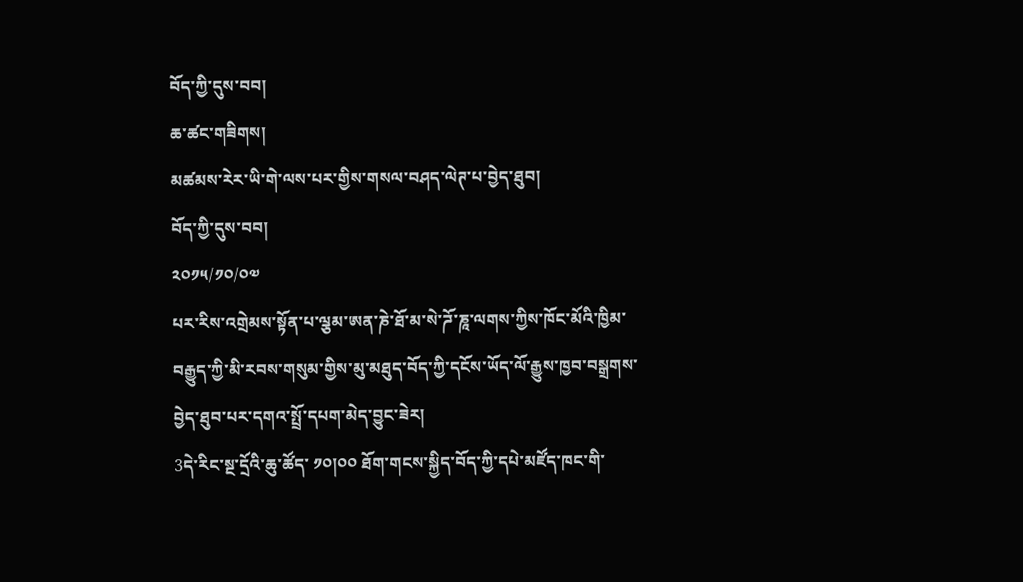བོད་ཀྱི་དུས་བབ།
ཆ་ཚང་གཟིགས།
མཚམས་རེར་ཡི་གེ་ལས་པར་གྱིས་གསལ་བཤད་ལེཊ་པ་བྱེད་ཐུབ།
བོད་ཀྱི་དུས་བབ།
༢༠༡༥/༡༠/༠༧
པར་རིས་འགྲེམས་སྟོན་པ་ལྕམ་ཨན་ཎེ་ཐོ་མ་སེ་ཌོ་ཎཱ་ལགས་ཀྱིས་ཁོང་མོའི་ཁྱིམ་བརྒྱུད་ཀྱི་མི་རབས་གསུམ་གྱིས་མུ་མཐུད་བོད་ཀྱི་དངོས་ཡོད་ལོ་རྒྱུས་ཁྱབ་བསྒྲགས་བྱེད་ཐུབ་པར་དགའ་སྤྲོ་དཔག་མེད་བྱུང་ཟེར།
3དེ་རིང་སྔ་དྲོའི་ཆུ་ཚོད་ ༡༠།༠༠ ཐོག་གངས་སྐྱིད་བོད་ཀྱི་དཔེ་མཛོད་ཁང་གི་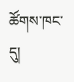ཚོགས་ཁང་དུ།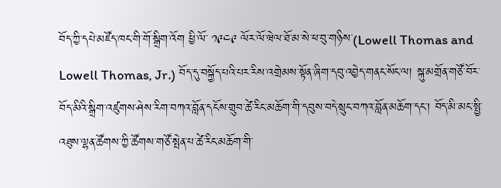བོད་ཀྱི་དཔེ་མཛོད་ཁང་གི་གོ་སྒྲིག་འོག ཕྱི་ལོ་ ༡༩༤༩ ལོར་ལོ་ཝེལ་ཐོ་མ་སེ་ཕ་བུ་གཉིས་(Lowell Thomas and Lowell Thomas, Jr.) བོད་དུ་བསྐྱོད་པའི་པར་རིས་འགྲེམས་སྟོན་ཞིག་དབུ་འབྱེད་གནང་སོང་ལ། སྐུ་མགྲོན་གཙོ་བོར་བོད་མིའི་སྒྲིག་འཛུགས་ཤེས་རིག་བཀའ་བློན་དངོས་གྲུབ་ཚེ་རིང་མཆོག་གི་དབུས་བདེ་སྲུང་བཀའ་བློན་མཆོག་དང་། བོད་མི་མང་སྤྱི་འཐུས་ལྷན་ཚོགས་ཀྱི་ཚོགས་གཙོ་སྤེན་པ་ཚེ་རིང་མཆོག་གི་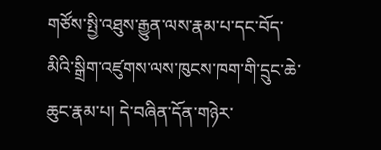གཙོས་སྤྱི་འཐུས་རྒྱུན་ལས་རྣམ་པ་དང་བོད་མིའི་སྒྲིག་འཛུགས་ལས་ཁུངས་ཁག་གི་དྲུང་ཆེ་ཆུང་རྣམ་པ། དེ་བཞིན་དོན་གཉེར་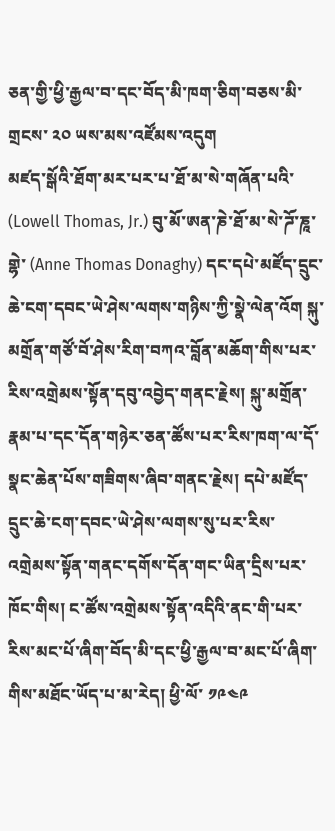ཅན་གྱི་ཕྱི་རྒྱལ་བ་དང་བོད་མི་ཁག་ཅིག་བཅས་མི་གྲངས་ ༢༠ ཡས་མས་འཛོམས་འདུག
མཛད་སྒོའི་ཐོག་མར་པར་པ་ཐོ་མ་སེ་གཞོན་པའི་ (Lowell Thomas, Jr.) བུ་མོ་ཨན་ཎེ་ཐོ་མ་སེ་ཌོ་ཎཱ་གྷེ་ (Anne Thomas Donaghy) དང་དཔེ་མཛོད་དྲུང་ཆེ་ངག་དབང་ཡེ་ཤེས་ལགས་གཉིས་ཀྱི་སྣེ་ལེན་འོག སྐུ་མགྲོན་གཙོ་བོ་ཤེས་རིག་བཀའ་བློན་མཆོག་གིས་པར་རིས་འགྲེམས་སྟོན་དབུ་འབྱེད་གནང་རྗེས། སྐུ་མགྲོན་རྣམ་པ་དང་དོན་གཉེར་ཅན་ཚོས་པར་རིས་ཁག་ལ་དོ་སྣང་ཆེན་པོས་གཟིགས་ཞིབ་གནང་རྗེས། དཔེ་མཛོད་དྲུང་ཆེ་ངག་དབང་ཡེ་ཤེས་ལགས་སུ་པར་རིས་འགྲེམས་སྟོན་གནང་དགོས་དོན་གང་ཡིན་དྲིས་པར་ཁོང་གིས། ང་ཚོས་འགྲེམས་སྟོན་འདིའི་ནང་གི་པར་རིས་མང་པོ་ཞིག་བོད་མི་དང་ཕྱི་རྒྱལ་བ་མང་པོ་ཞིག་གིས་མཐོང་ཡོད་པ་མ་རེད། ཕྱི་ལོ་ ༡༩༤༩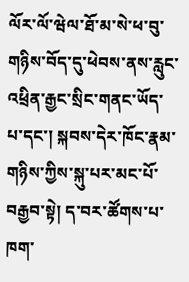ལོར་ལོ་ཝེལ་ཐོ་མ་སེ་ཕ་བུ་གཉིས་བོད་དུ་ཕེབས་ནས་རླུང་འཕྲིན་རྒྱང་སྲིང་གནང་ཡོད་པ་དང་། སྐབས་དེར་ཁོང་རྣམ་གཉིས་ཀྱིས་སྐུ་པར་མང་པོ་བརྒྱབ་སྟེ། ད་བར་ཚོགས་པ་ཁག་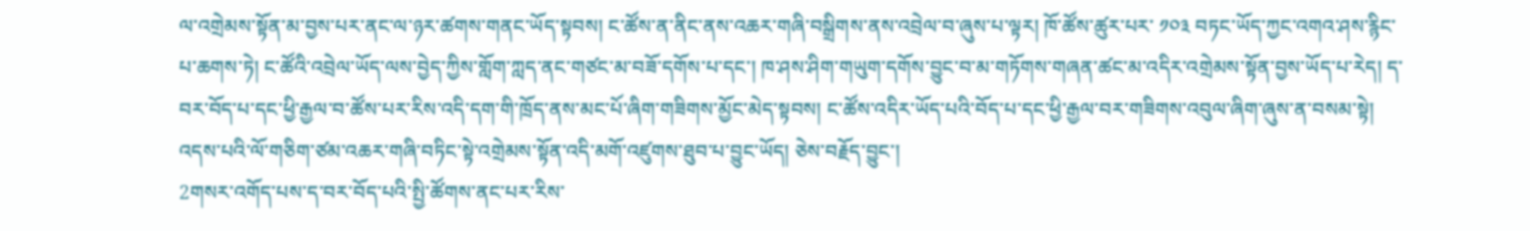ལ་འགྲེམས་སྟོན་མ་བྱས་པར་ནང་ལ་ཉར་ཚགས་གནང་ཡོད་སྟབས། ང་ཚོས་ན་ནིང་ནས་འཆར་གཞི་བསྒྲིགས་ནས་འབྲེལ་བ་ཞུས་པ་ལྟར། ཁོ་ཚོས་ཚུར་པར་ ༡༠༣ བཏང་ཡོད་ཀྱང་འགའ་ཤས་རྙིང་པ་ཆགས་ཏེ། ང་ཚོའི་འབྲེལ་ཡོད་ལས་བྱེད་ཀྱིས་གློག་ཀླད་ནང་གཙང་མ་བཟོ་དགོས་པ་དང་། ཁ་ཤས་ཤིག་གཡུག་དགོས་བྱུང་བ་མ་གཏོགས་གཞན་ཚང་མ་འདིར་འགྲེམས་སྟོན་བྱས་ཡོད་པ་རེད། ད་བར་བོད་པ་དང་ཕྱི་རྒྱལ་བ་ཚོས་པར་རིས་འདི་དག་གི་ཁྲོད་ནས་མང་པོ་ཞིག་གཟིགས་མྱོང་མེད་སྟབས། ང་ཚོས་འདིར་ཡོད་པའི་བོད་པ་དང་ཕྱི་རྒྱལ་བར་གཟིགས་འབུལ་ཞིག་ཞུས་ན་བསམ་སྟེ། འདས་པའི་ལོ་གཅིག་ཙམ་འཆར་གཞི་བཏིང་སྟེ་འགྲེམས་སྟོན་འདི་མགོ་འཛུགས་ཐུབ་པ་བྱུང་ཡོད། ཅེས་བརྗོད་བྱུང་།
2གསར་འགོད་པས་ད་བར་བོད་པའི་སྤྱི་ཚོགས་ནང་པར་རིས་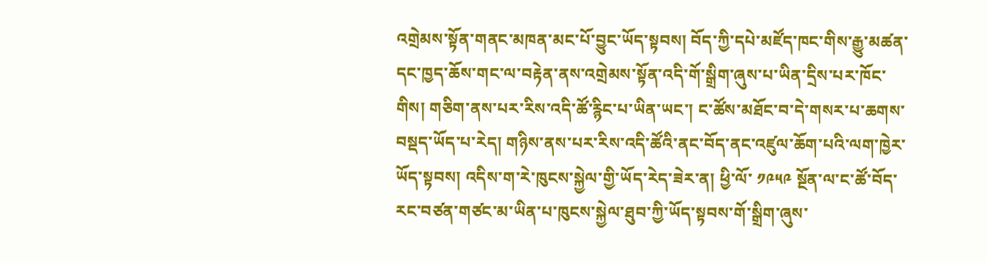འགྲེམས་སྟོན་གནང་མཁན་མང་པོ་བྱུང་ཡོད་སྟབས། བོད་ཀྱི་དཔེ་མཛོད་ཁང་གིས་རྒྱུ་མཚན་དང་ཁྱད་ཆོས་གང་ལ་བརྟེན་ནས་འགྲེམས་སྟོན་འདི་གོ་སྒྲིག་ཞུས་པ་ཡིན་དྲིས་པར་ཁོང་གིས། གཅིག་ནས་པར་རིས་འདི་ཚོ་རྙིང་པ་ཡིན་ཡང་། ང་ཚོས་མཐོང་བ་དེ་གསར་པ་ཆགས་བསྡད་ཡོད་པ་རེད། གཉིས་ནས་པར་རིས་འདི་ཚོའི་ནང་བོད་ནང་འཛུལ་ཆོག་པའི་ལག་ཁྱེར་ཡོད་སྟབས། འདིས་ག་རེ་ཁུངས་སྐྱེལ་གྱི་ཡོད་རེད་ཟེར་ན། ཕྱི་ལོ་ ༡༩༥༩ སྔོན་ལ་ང་ཚོ་བོད་རང་བཙན་གཙང་མ་ཡིན་པ་ཁུངས་སྐྱེལ་ཐུབ་ཀྱི་ཡོད་སྟབས་གོ་སྒྲིག་ཞུས་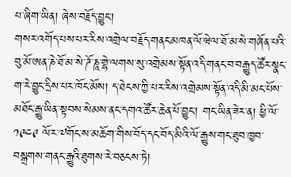པ་ཞིག་ཡིན། ཞེས་བརྗོད་བྱུང་།
གསར་འགོད་པས་པར་རིས་འགྲེལ་བརྗོད་གནང་མཁན་ལོ་ཝེལ་ཐོ་མ་སེ་གཞོན་པའི་བུ་མོ་ཨན་ཎེ་ཐོ་མ་སེ་ཌོ་ཎཱ་གྷེ་ལགས་སུ་འགྲེམས་སྟོན་འདི་གནང་བ་བརྒྱུད་ཚོར་སྣང་ག་རེ་བྱུང་དྲིས་པར་ཁོང་མོས། ད་ཐེངས་ཀྱི་པར་རིས་འགྲེམས་སྟོན་འདི་མི་མང་པོས་མཐོང་རྒྱུ་ཡིན་སྟབས་སེམས་ནང་དགའ་ཚོར་ཆེན་པོ་བྱུང་། གང་ཡིན་ཟེར་ན། ཕྱི་ལོ་ ༡༩༤༩ ལོར་༧གོང་ས་མཆོག་གིས་བོད་དང་བོད་མིའི་ལོ་རྒྱུས་གང་ཐུབ་ཁྱབ་བསྒྲགས་གནང་རྒྱུའི་ཐུགས་རེ་བཅངས་ཏེ།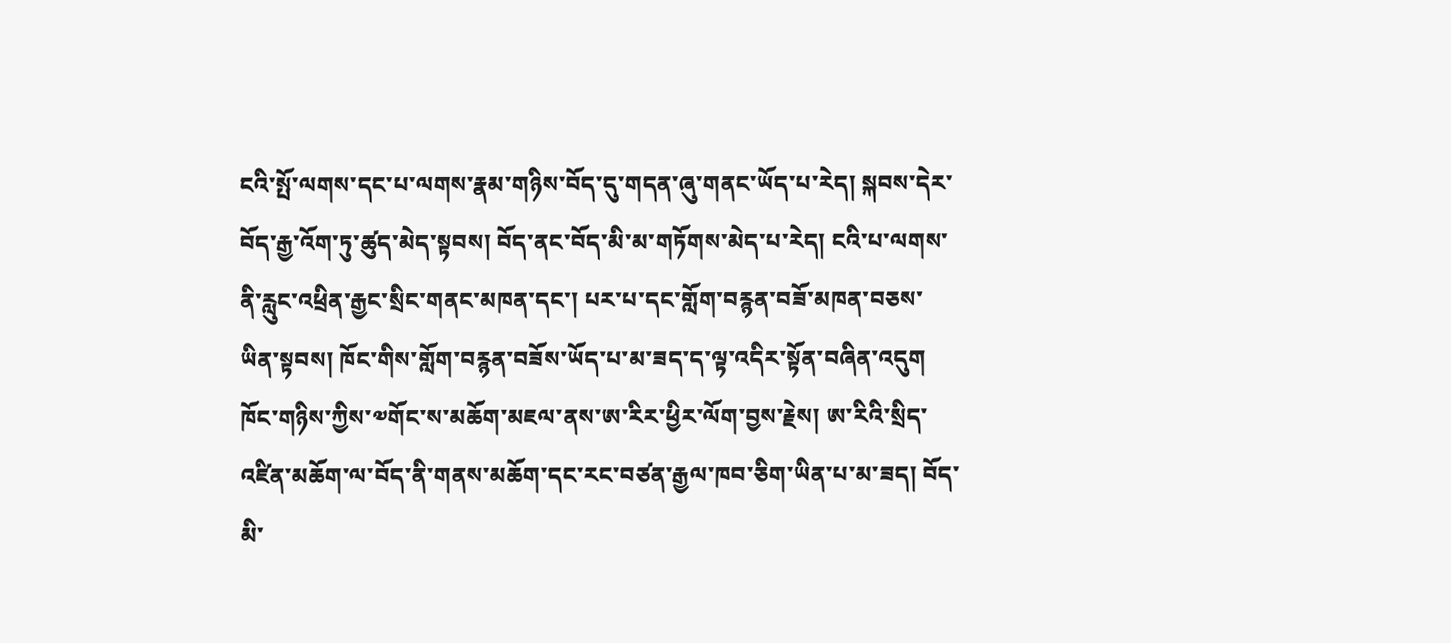ངའི་སྤོ་ལགས་དང་པ་ལགས་རྣམ་གཉིས་བོད་དུ་གདན་ཞུ་གནང་ཡོད་པ་རེད། སྐབས་དེར་བོད་རྒྱ་འོག་ཏུ་ཚུད་མེད་སྟབས། བོད་ནང་བོད་མི་མ་གཏོགས་མེད་པ་རེད། ངའི་པ་ལགས་ནི་རླུང་འཕྲིན་རྒྱང་སྲིང་གནང་མཁན་དང་། པར་པ་དང་གློག་བརྙན་བཟོ་མཁན་བཅས་ཡིན་སྟབས། ཁོང་གིས་གློག་བརྙན་བཟོས་ཡོད་པ་མ་ཟད་ད་ལྟ་འདིར་སྟོན་བཞིན་འདུག ཁོང་གཉིས་ཀྱིས་༧གོང་ས་མཆོག་མཇལ་ནས་ཨ་རིར་ཕྱིར་ལོག་བྱས་རྗེས། ཨ་རིའི་སྲིད་འཛིན་མཆོག་ལ་བོད་ནི་གནས་མཆོག་དང་རང་བཙན་རྒྱལ་ཁབ་ཅིག་ཡིན་པ་མ་ཟད། བོད་མི་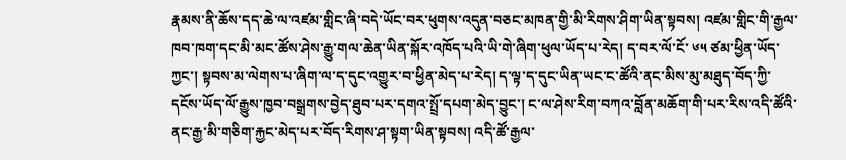རྣམས་ནི་ཆོས་དད་ཆེ་ལ་འཛམ་གླིང་ཞི་བདེ་ཡོང་བར་ཕུགས་འདུན་བཅང་མཁན་གྱི་མི་རིགས་ཤིག་ཡིན་སྟབས། འཛམ་གླིང་གི་རྒྱལ་ཁབ་ཁག་དང་མི་མང་ཚོས་ཤེས་རྒྱུ་གལ་ཆེན་ཡིན་སྐོར་འཁོད་པའི་ཡི་གེ་ཞིག་ཕུལ་ཡོད་པ་རེད། ད་བར་ལོ་ངོ་ ༦༥ ཙམ་ཕྱིན་ཡོད་ཀྱང་། སྟབས་མ་ལེགས་པ་ཞིག་ལ་ད་དུང་འགྱུར་བ་ཕྱིན་མེད་པ་རེད། ད་ལྟ་ད་དུང་ཡིན་ཡང་ང་ཚོའི་ནང་མིས་མུ་མཐུད་བོད་ཀྱི་དངོས་ཡོད་ལོ་རྒྱུས་ཁྱབ་བསྒྲགས་བྱེད་ཐུབ་པར་དགའ་སྤྲོ་དཔག་མེད་བྱུང་། ང་ལ་ཤེས་རིག་བཀའ་བློན་མཆོག་གི་པར་རིས་འདི་ཚོའི་ནང་རྒྱ་མི་གཅིག་རྐྱང་མེད་པར་བོད་རིགས་ཤ་སྟག་ཡིན་སྟབས། འདི་ཚོ་རྒྱལ་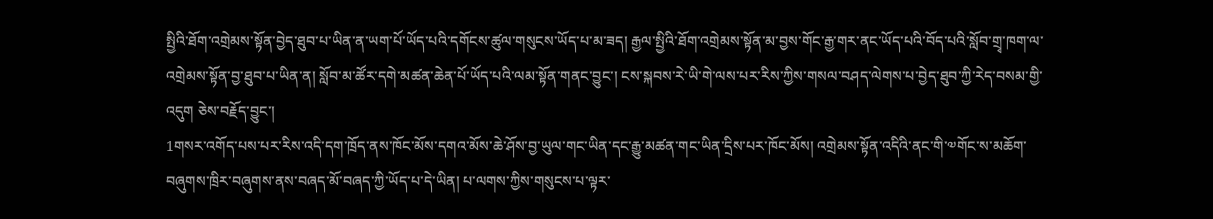སྤྱིའི་ཐོག་འགྲེམས་སྟོན་བྱེད་ཐུབ་པ་ཡིན་ན་ཡག་པོ་ཡོད་པའི་དགོངས་ཚུལ་གསུངས་ཡོད་པ་མ་ཟད། རྒྱལ་སྤྱིའི་ཐོག་འགྲེམས་སྟོན་མ་བྱས་གོང་རྒྱ་གར་ནང་ཡོད་པའི་བོད་པའི་སློབ་གྲྭ་ཁག་ལ་འགྲེམས་སྟོན་བྱ་ཐུབ་པ་ཡིན་ན། སློབ་མ་ཚོར་དགེ་མཚན་ཆེན་པོ་ཡོད་པའི་ལམ་སྟོན་གནང་བྱུང་། ངས་སྐབས་རེ་ཡི་གེ་ལས་པར་རིས་ཀྱིས་གསལ་བཤད་ལེགས་པ་བྱེད་ཐུབ་ཀྱི་རེད་བསམ་གྱི་འདུག ཅེས་བརྗོད་བྱུང་།
1གསར་འགོད་པས་པར་རིས་འདི་དག་ཁྲོད་ནས་ཁོང་མོས་དགའ་མོས་ཆེ་ཤོས་བྱ་ཡུལ་གང་ཡིན་དང་རྒྱུ་མཚན་གང་ཡིན་དྲིས་པར་ཁོང་མོས། འགྲེམས་སྟོན་འདིའི་ནང་གི་༧གོང་ས་མཆོག་བཞུགས་ཁྲིར་བཞུགས་ནས་བཞད་མོ་བཞད་ཀྱི་ཡོད་པ་དེ་ཡིན། པ་ལགས་ཀྱིས་གསུངས་པ་ལྟར་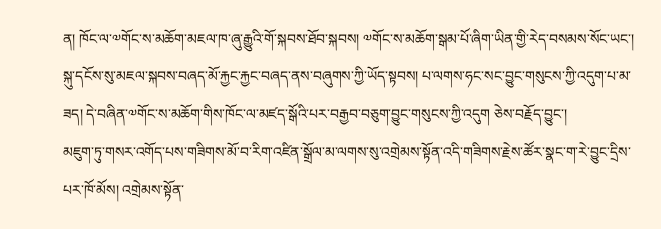ན། ཁོང་ལ་༧གོང་ས་མཆོག་མཇལ་ཁ་ཞུ་རྒྱུའི་གོ་སྐབས་ཐོབ་སྐབས། ༧གོང་ས་མཆོག་སྒམ་པོ་ཞིག་ཡིན་གྱི་རེད་བསམས་སོང་ཡང་། སྐུ་དངོས་སུ་མཇལ་སྐབས་བཞད་མོ་རྐྱང་རྐྱང་བཞད་ནས་བཞུགས་ཀྱི་ཡོད་སྟབས། པ་ལགས་ཧང་སང་བྱུང་གསུངས་ཀྱི་འདུག་པ་མ་ཟད། དེ་བཞིན་༧གོང་ས་མཆོག་གིས་ཁོང་ལ་མཛད་སྒོའི་པར་བརྒྱབ་བཅུག་བྱུང་གསུངས་ཀྱི་འདུག ཅེས་བརྗོད་བྱུང་།
མཇུག་ཏུ་གསར་འགོད་པས་གཟིགས་མོ་བ་རིག་འཛིན་སྒྲོལ་མ་ལགས་སུ་འགྲེམས་སྟོན་འདི་གཟིགས་རྗེས་ཚོར་སྣང་ག་རེ་བྱུང་དྲིས་པར་ཁོ་མོས། འགྲེམས་སྟོན་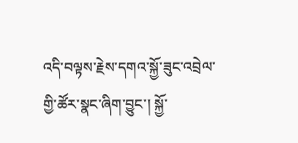འདི་བལྟས་རྗེས་དགའ་སྐྱོ་ཟུང་འབྲེལ་གྱི་ཚོར་སྣང་ཞིག་བྱུང་། སྐྱོ་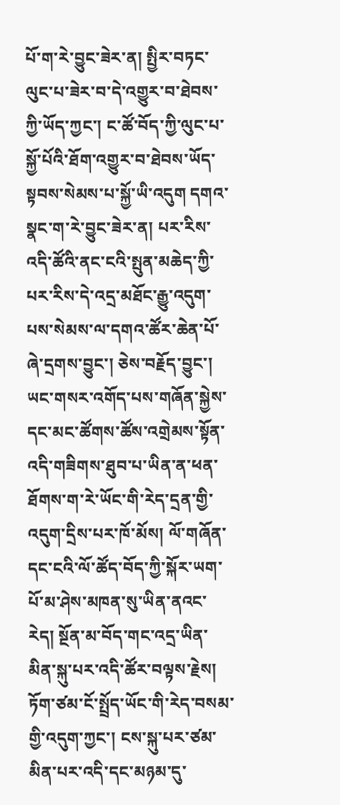པོ་ག་རེ་བྱུང་ཟེར་ན། སྤྱིར་བཏང་ལུང་པ་ཟེར་བ་དེ་འགྱུར་བ་ཐེབས་ཀྱི་ཡོད་ཀྱང་། ང་ཚོ་བོད་ཀྱི་ལུང་པ་སྐྱོ་པོའི་ཐོག་འགྱུར་བ་ཐེབས་ཡོད་སྟབས་སེམས་པ་སྐྱོ་ཡི་འདུག དགའ་སྣང་ག་རེ་བྱུང་ཟེར་ན། པར་རིས་འདི་ཚོའི་ནང་ངའི་སྤུན་མཆེད་ཀྱི་པར་རིས་དེ་འདྲ་མཐོང་རྒྱུ་འདུག་པས་སེམས་ལ་དགའ་ཚོར་ཆེན་པོ་ཞེ་དྲགས་བྱུང་། ཅེས་བརྗོད་བྱུང་།
ཡང་གསར་འགོད་པས་གཞོན་སྐྱེས་དང་མང་ཚོགས་ཚོས་འགྲེམས་སྟོན་འདི་གཟིགས་ཐུབ་པ་ཡིན་ན་ཕན་ཐོགས་ག་རེ་ཡོང་གི་རེད་དྲན་གྱི་འདུག་དྲིས་པར་ཁོ་མོས། ལོ་གཞོན་དང་ངའི་ལོ་ཚོད་བོད་ཀྱི་སྐོར་ཡག་པོ་མ་ཤེས་མཁན་སུ་ཡིན་ནའང་རེད། སྔོན་མ་བོད་གང་འདྲ་ཡིན་མིན་སྐུ་པར་འདི་ཚོར་བལྟས་རྗེས། ཏོག་ཙམ་ངོ་སྤྲོད་ཡོང་གི་རེད་བསམ་གྱི་འདུག་ཀྱང་། ངས་སྐུ་པར་ཙམ་མིན་པར་འདི་དང་མཉམ་དུ་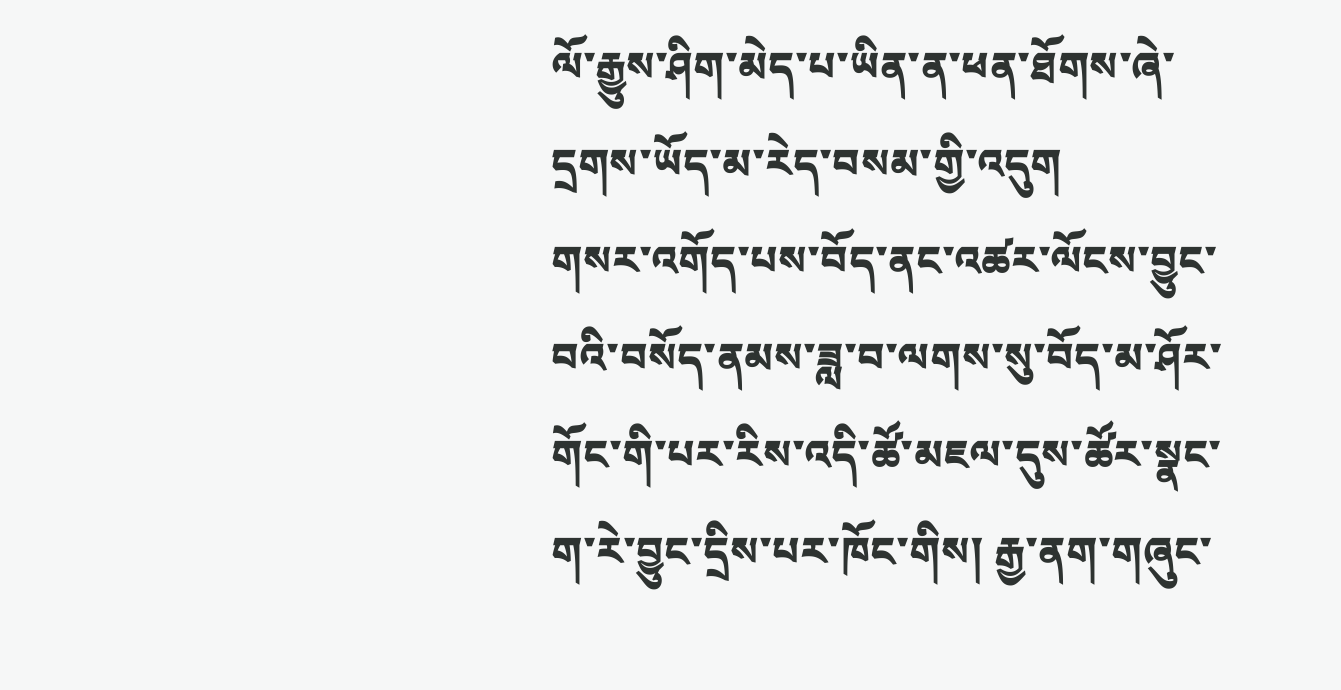ལོ་རྒྱུས་ཤིག་མེད་པ་ཡིན་ན་ཕན་ཐོགས་ཞེ་དྲགས་ཡོད་མ་རེད་བསམ་གྱི་འདུག
གསར་འགོད་པས་བོད་ནང་འཚར་ལོངས་བྱུང་བའི་བསོད་ནམས་ཟླ་བ་ལགས་སུ་བོད་མ་ཤོར་གོང་གི་པར་རིས་འདི་ཚོ་མཇལ་དུས་ཚོར་སྣང་ག་རེ་བྱུང་དྲིས་པར་ཁོང་གིས། རྒྱ་ནག་གཞུང་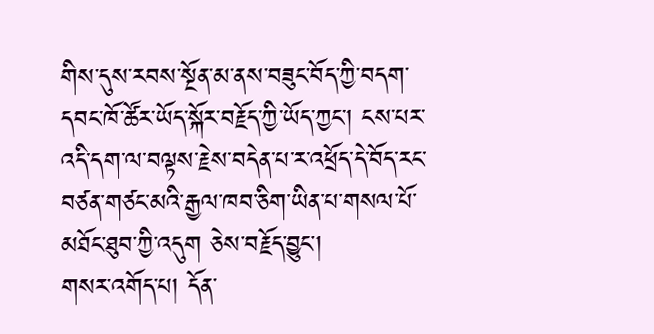གིས་དུས་རབས་སྔོན་མ་ནས་བཟུང་བོད་ཀྱི་བདག་དབང་ཁོ་ཚོར་ཡོད་སྐོར་བརྗོད་ཀྱི་ཡོད་ཀྱང་། ངས་པར་འདི་དག་ལ་བལྟས་རྗེས་བདེན་པ་ར་འཕྲོད་དེ་བོད་རང་བཙན་གཙང་མའི་རྒྱལ་ཁབ་ཅིག་ཡིན་པ་གསལ་པོ་མཐོང་ཐུབ་ཀྱི་འདུག ཅེས་བརྗོད་བྱུང་།
གསར་འགོད་པ། དོན་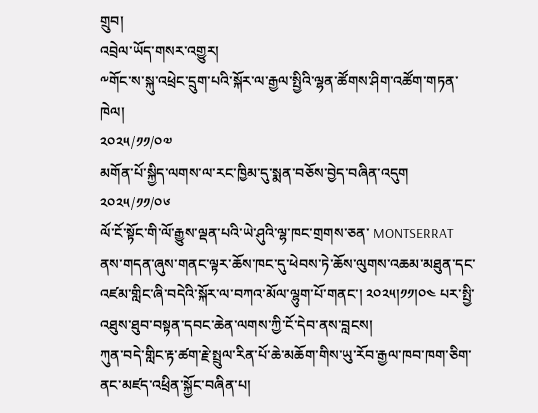གྲུབ།
འབྲེལ་ཡོད་གསར་འགྱུར།
༸གོང་ས་སྐུ་འཕྲེང་དྲུག་པའི་སྐོར་ལ་རྒྱལ་སྤྱིའི་ལྷན་ཚོགས་ཤིག་འཚོག་གཏན་ཁེལ།
༢༠༢༥/༡༡/༠༧
མགོན་པོ་སྐྱིད་ལགས་ལ་རང་ཁྱིམ་དུ་སྨན་བཅོས་བྱེད་བཞིན་འདུག
༢༠༢༥/༡༡/༠༦
ལོ་ངོ་སྟོང་གི་ལོ་རྒྱུས་ལྡན་པའི་ཡེ་ཤུའི་ལྷ་ཁང་གྲགས་ཅན་ MONTSERRAT ནས་གདན་ཞུས་གནང་ལྟར་ཆོས་ཁང་དུ་ཕེབས་ཏེ་ཆོས་ལུགས་འཆམ་མཐུན་དང་འཛམ་གླིང་ཞི་བདེའི་སྐོར་ལ་བཀའ་མོལ་ལྷུག་པོ་གནང་། ༢༠༢༥།༡༡།༠༤ པར་སྤྱི་འཐུས་ཐུབ་བསྟན་དབང་ཆེན་ལགས་ཀྱི་ངོ་དེབ་ནས་བླངས།
ཀུན་བདེ་གླིང་རྟ་ཚག་རྗེ་སྤྲུལ་རིན་པོ་ཆེ་མཆོག་གིས་ཡུ་རོབ་རྒྱལ་ཁབ་ཁག་ཅིག་ནང་མཛད་འཕྲིན་སྐྱོང་བཞིན་པ།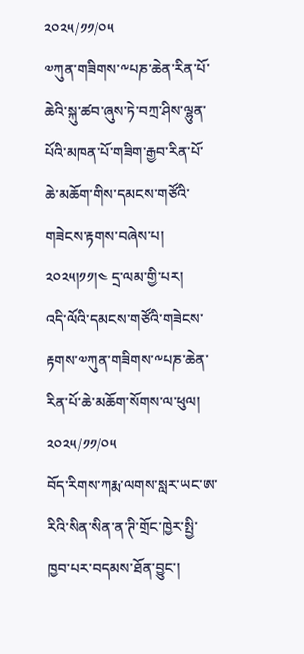༢༠༢༥/༡༡/༠༥
༧ཀུན་གཟིགས་༸པཎ་ཆེན་རིན་པོ་ཆེའི་སྐུ་ཚབ་ཞུས་ཏེ་བཀྲ་ཤིས་ལྷུན་པོའི་མཁན་པོ་གཟིག་རྒྱབ་རིན་པོ་ཆེ་མཆོག་གིས་དམངས་གཙོའི་གཟེངས་རྟགས་བཞེས་པ། ༢༠༢༥།༡༡།༤ དྲ་ལམ་གྱི་པར།
འདི་ལོའི་དམངས་གཙོའི་གཟེངས་རྟགས་༧ཀུན་གཟིགས་༸པཎ་ཆེན་རིན་པོ་ཆེ་མཆོག་སོགས་ལ་ཕུལ།
༢༠༢༥/༡༡/༠༥
བོད་རིགས་ཀརྨ་ལགས་སླར་ཡང་ཨ་རིའི་སིན་སིན་ན་ཊི་གྲོང་ཁྱེར་སྤྱི་ཁྱབ་པར་བདམས་ཐོན་བྱུང་།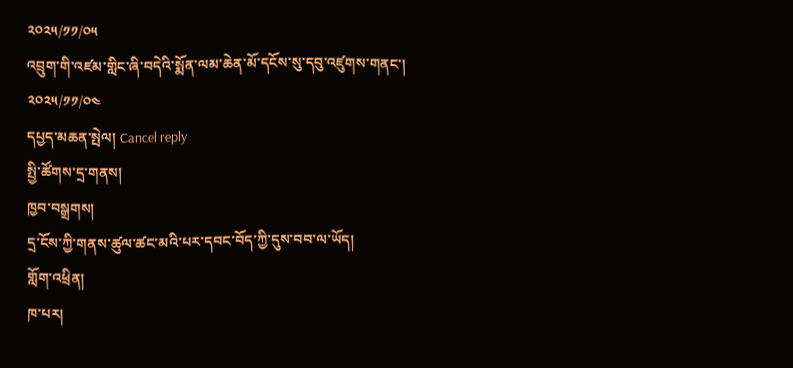༢༠༢༥/༡༡/༠༥
འབྲུག་གི་འཛམ་གླིང་ཞི་བདེའི་སྨོན་ལམ་ཆེན་མོ་དངོས་སུ་དབུ་འཛུགས་གནང་།
༢༠༢༥/༡༡/༠༤
དཔྱད་མཆན་སྤེལ། Cancel reply
སྤྱི་ཚོགས་དྲ་གནས།
ཁྱབ་བསྒྲགས།
དྲ་ངོས་ཀྱི་གནས་ཚུལ་ཚང་མའི་པར་དབང་བོད་ཀྱི་དུས་བབ་ལ་ཡོད།
གློག་འཕྲིན།
ཁ་པར།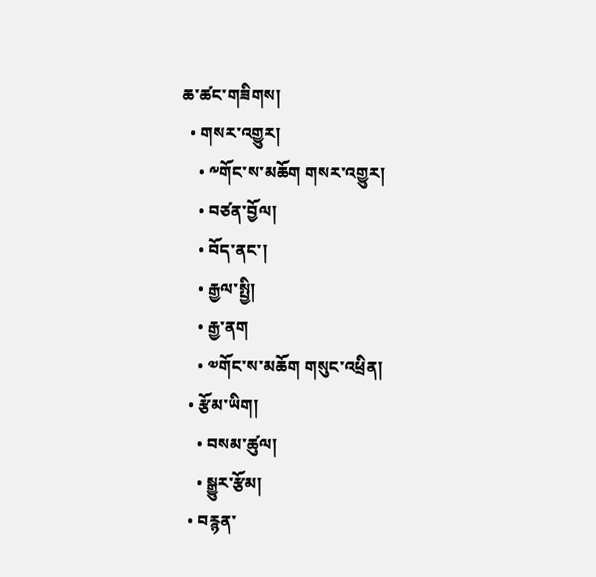ཆ་ཚང་གཟིགས།
  • གསར་འགྱུར།
    • ༸གོང་ས་མཆོག གསར་འགྱུར།
    • བཙན་བྱོལ།
    • བོད་ནང་།
    • རྒྱལ་སྤྱི།
    • རྒྱ་ནག
    • ༧གོང་ས་མཆོག གསུང་འཕྲིན།
  • རྩོམ་ཡིག།
    • བསམ་ཚུལ།
    • སྒྱུར་རྩོམ།
  • བརྙན་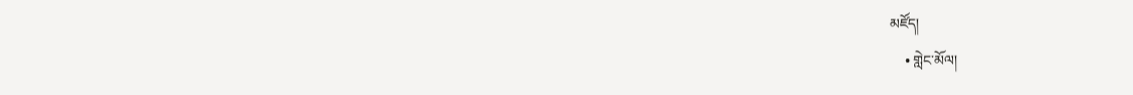མཛོད།
    • གླེང་མོལ།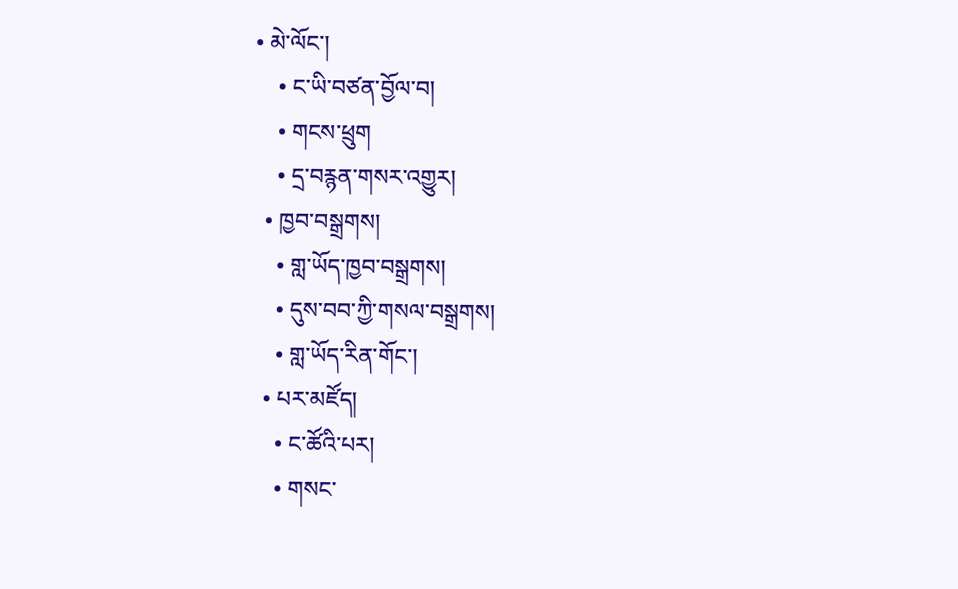• མེ་ལོང་།
    • ང་ཡི་བཙན་བྱོལ་བ།
    • གངས་ཕྲུག
    • དྲ་བརྙན་གསར་འགྱུར།
  • ཁྱབ་བསྒྲགས།
    • གླ་ཡོད་ཁྱབ་བསྒྲགས།
    • དུས་བབ་ཀྱི་གསལ་བསྒྲགས།
    • གླ་ཡོད་རིན་གོང་།
  • པར་མཛོད།
    • ང་ཚོའི་པར།
    • གསང་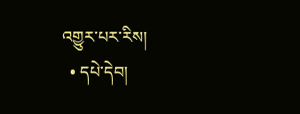འགྱུར་པར་རིས།
  • དཔེ་དེབ།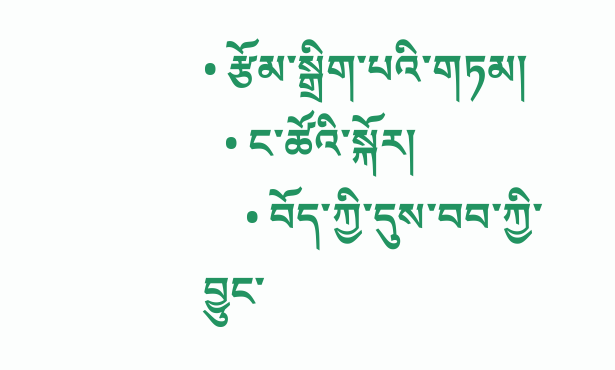• རྩོམ་སྒྲིག་པའི་གཏམ།
  • ང་ཚོའི་སྐོར།
    • བོད་ཀྱི་དུས་བབ་ཀྱི་བྱུང་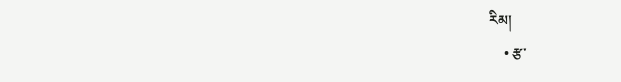རིམ།
    • རྩ་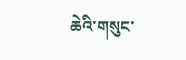ཆེའི་གསུང་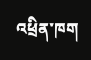འཕྲིན་ཁག